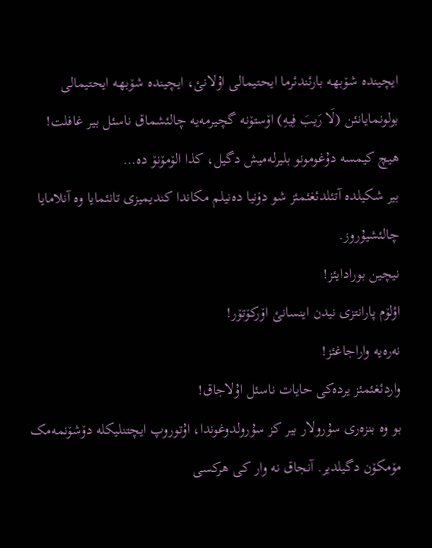ایچیندە شۆبهە بارئندئرما ایحتیمالی اۇلانئ، ایچیندە شۆبهە ایحتیمالی بولونمایانئن (لَا رَیبَ فِیەِ) اۆستۆنە گچیرمەیە چالئشماق ناسئل بیر غافلت!
هیچ کیمسە دۇغومونو بلیرلەمیش دگیل، کذا الۆمۆنۆ دە…
بیر شکیلدە آتئلدئغئمئز شو دۆنیا دەنیلم مکاندا کندیمیزی تانئمایا وە آنلامایا چالئشیۇروز.
نیچین بورادایئز!
اؤلۆم پارانتزی نیدن اینسانئ اۆرکۆتۆر!
نەرەیە واراجاغئز!
واردئغئمئز یردەکی حایات ناسئل اۇلاجاق!
بو وە بنزەری سۇرولار بیر کز سۇرولدوغوندا، اۇتوروپ ایچتنلیکلە دۆشۆنمەمک مۆمکۆن دگیلدیر. آنجاق نە وار کی هرکسی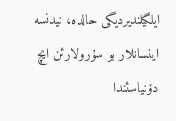ایلگیلندیردیگی حالدە، نیدنسە اینسانلار بو سۇرولارئن ایچ دۆنیاسئندا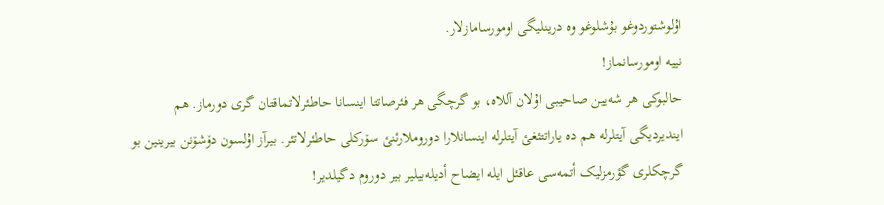اۇلوشتوردوغو بۇشلوغو وە درینلیگی اومورسامازلار.
نییە اومورسانماز!
حالبوکی هر شەیین صاحیبی اۇلان آللاە، بو گرچگی هر فئرصاتتا اینسانا حاطئرلاتماقتان گری دورماز. هم ایندیردیگی آیتلرلە هم دە یاراتتئغئ آیتلرلە اینسانلارا دوروملارئنئ سۆرکلی حاطئرلاتئر. بیرآز اۇلسون دۆشۆنن بیرینین بو گرچکلری گؤرمزلیک أتمەسی عاقئل ایلە ایضاح أدیلەبیلیر بیر دوروم دگیلدیر!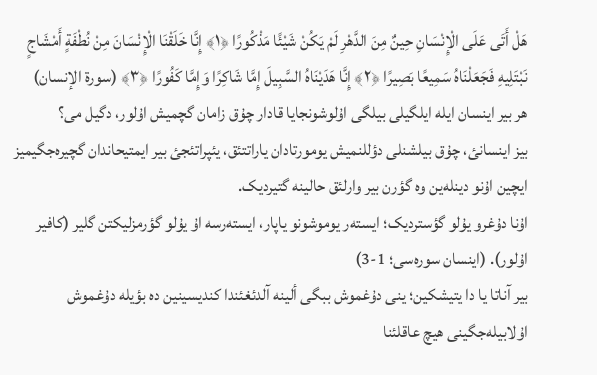هَلْ أَتَى عَلَى الْإِنْسَانِ حِينٌ مِنَ الدَّهْرِ لَمْ يَكُنْ شَيْئًا مَذْكُورًا ﴿۱﴾ إِنَّا خَلَقْنَا الْإِنْسَانَ مِنْ نُطْفَةٍ أَمْشَاجٍ نَبْتَلِيهِ فَجَعَلْنَاهُ سَمِيعًا بَصِيرًا ﴿۲﴾ إِنَّا هَدَيْنَاهُ السَّبِيلَ إِمَّا شَاكِرًا وَإِمَّا كَفُورًا ﴿۳﴾ (سورة الإنسان)
هر بیر اینسان ایلە ایلگیلی بیلگی اۇلوشونجایا قادار چۇق زامان گچمیش اۇلور، دگیل می؟
بیز اینسانئ، چۇق بیلشنلی دؤللنمیش یومورتادان یاراتتئق، یئپراتئجئ بیر ایمتیحاندان گچیرەجگیمیز ایچین اۇنو دینلەین وە گؤرن بیر وارلئق حالینە گتیردیک.
اۇنا دۇغرو یۇلو گؤستردیک؛ ایستەر یوموشونو یاپار، ایستەرسە اۇ یۇلو گؤرمزلیکتن گلیر (کافیر اۇلور). (اینسان سورەسی؛ 1-3)
بیر آناتا یا دا یتیشکین؛ ینی دۇغموش ببگی ألینە آلدئغئندا کندیسینین دە بؤیلە دۇغموش اۇلابیلەجگینی هیچ عاقلئنا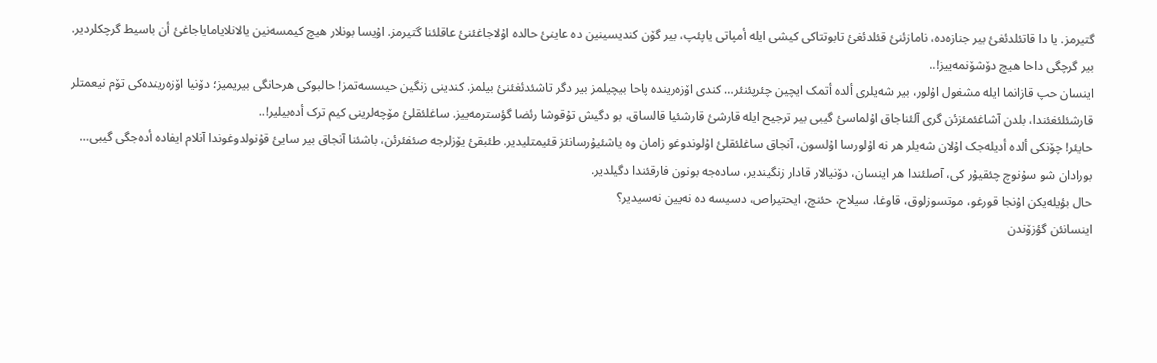گتیرمز. یا دا قاتئلدئغئ بیر جنازەدە، نامازئنئ قئلدئغئ تابوتتاکی کیشی ایلە أمپاتی یاپئپ، بیر گۆن کندیسینین دە عاینئ حالدە اۇلاجاغئنئ عاقلئنا گتیرمز. اۇیسا بونلار هیچ کیمسەنین یالانلایامایاجاغئ أن باسیط گرچکلردیر.
بیر گرچگی داحا هیچ دۆشۆنمەییز!..
اینسان حپ قازانما ایلە مشغول اۇلور، بیر شەیلری ألدە أتمک ایچین چئرپئنئر… کندی اۆزەریندە پاحا بیچیلمز بیر دگر تاشئدئغئنئ بیلمز. کندینی زنگین حیسسەتمز! حالبوکی هرحانگی بیریمیز؛ دۆنیا اۆزەریندەکی تۆم نیعمتلر قارشئلئغئندا، بلدن آشاغئمئزئن گری آلئناجاق اۇلماسئ گیبی بیر ترجیح ایلە قارشئ قارشئیا قالساق، بو دگیش تۇقوشا رئضا گؤسترمەییز. ساغلئقلئ مۆچەلرینی کیم ترک أدەبیلیر!..
حایئر! چۆنکی ألدە أدیلەجک اۇلان شەیلر هر نە اۇلورسا اۇلسون، آنجاق ساغلئقلئ اۇلوندوغو زامان وە یاشئیۇرسانئز قئیمتلیدیر. طئبقئ یۆزلرجە صئفئرئن، باشئنا آنجاق بیر سایئ قۇنولدوغوندا آنلام ایفادە أدەجگی گیبی…
بورادان شو سۇنوچ چئقیۇر کی، آصلئندا هر اینسان، دۆنیالار قادار زنگیندیر، سادەجە بونون فارقئندا دگیلدیر.
حال بؤیلەیکن اۇنجا قورغو، موتسوزلوق، قاوغا، سیلاح، حئنچ، ایحتیراص، دسیسە دە نەیین نەسیدیر؟
اینسانئن گؤزۆندن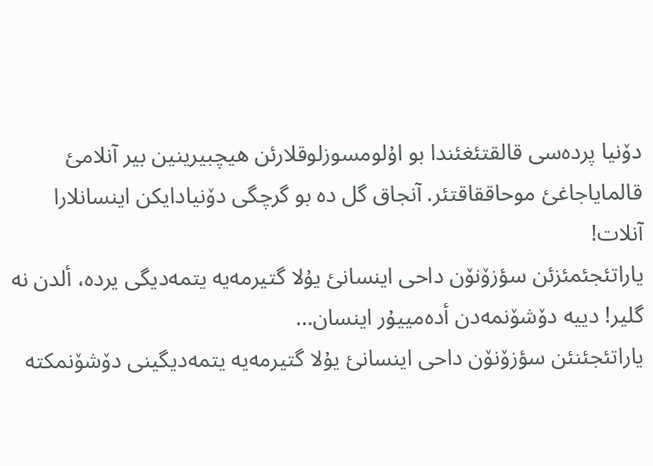دۆنیا پردەسی قالقتئغئندا بو اۇلومسوزلوقلارئن هیچبیرینین بیر آنلامئ قالمایاجاغئ موحاققاقتئر. آنجاق گل دە بو گرچگی دۆنیادایکن اینسانلارا آنلات!
یاراتئجئمئزئن سؤزۆنۆن داحی اینسانئ یۇلا گتیرمەیە یتمەدیگی یردە، ألدن نە گلیر! دییە دۆشۆنمەدن أدەمییۇر اینسان…
یاراتئجئنئن سؤزۆنۆن داحی اینسانئ یۇلا گتیرمەیە یتمەدیگینی دۆشۆنمکتە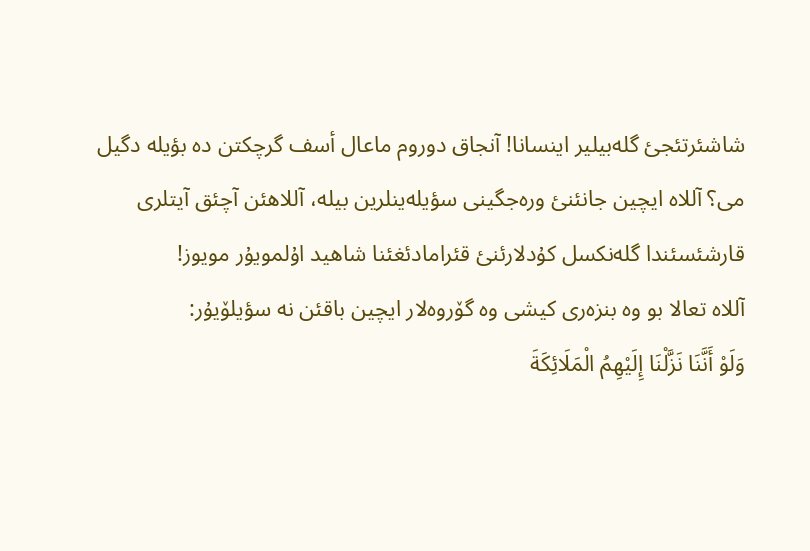شاشئرتئجئ گلەبیلیر اینسانا! آنجاق دوروم ماعال أسف گرچکتن دە بؤیلە دگیل می؟ آللاە ایچین جانئنئ ورەجگینی سؤیلەینلرین بیلە، آللاهئن آچئق آیتلری قارشئسئندا گلەنکسل کۇدلارئنئ قئرامادئغئنا شاهید اۇلمویۇر مویوز!
آللاە تعالا بو وە بنزەری کیشی وە گۆروەلار ایچین باقئن نە سؤیلۆیۇر:
وَلَوْ أَنَّنَا نَزَّلْنَا إِلَيْهِمُ الْمَلَائِكَةَ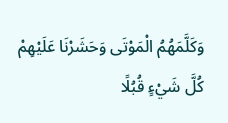وَكَلَّمَهُمُ الْمَوْتَى وَحَشَرْنَا عَلَيْهِمْ كُلَّ شَيْءٍ قُبُلًا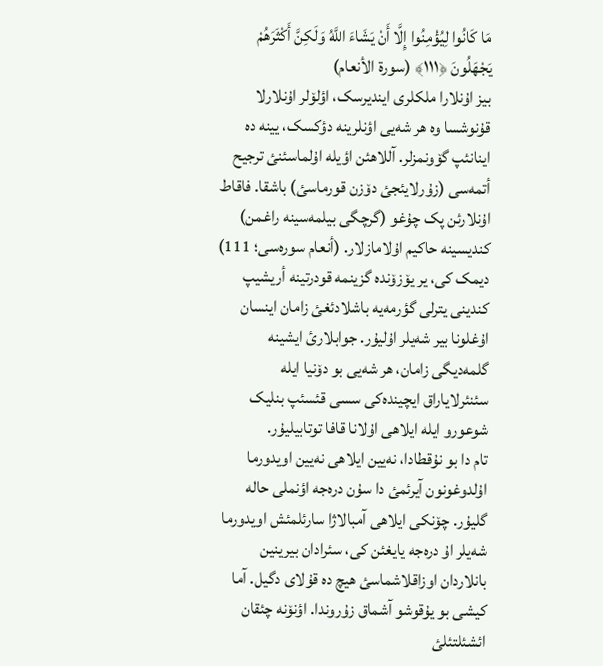مَا كَانُوا لِيُؤْمِنُوا إِلَّا أَنْ يَشَاءَ اللَّهُ وَلَكِنَّ أَكْثَرَهُمْ يَجْهَلُونَ ﴿۱۱۱﴾ (سورة الأنعام)
بیز اۇنلارا ملکلری ایندیرسک، اؤلۆلر اۇنلارلا قۇنوشسا وە هر شەیی اؤنلرینە دؤکسک، یینە دە اینانئپ گۆونمزلر. آللاهئن اؤیلە اۇلماسئنئ ترجیح أتمەسی (زۇرلایئجئ دۆزن قورماسئ) باشقا. فاقاط اۇنلارئن پک چۇغو (گرچگی بیلمەسینە راغمن) کندیسینە حاکیم اۇلامازلار. (أنعام سورەسی؛ 111)
دیمک کی، یر یۆزۆندە گزینمە قودرتینە أریشیپ کندینی یترلی گؤرمەیە باشلادئغئ زامان اینسان اۇغلونا بیر شەیلر اۇلیۇر. جوابلارئ ایشینە گلمەدیگی زامان، هر شەیی بو دۆنیا ایلە سئنئرلایاراق ایچیندەکی سسی قئسئپ بنلیک شوعورو ایلە ایلاهی اۇلانا قافا توتابیلیۇر.
تام دا بو نۇقطادا، نەیین ایلاهی نەیین اویدورما اۇلدوغونون آیرئمئ دا سۇن درەجە اؤنملی حالە گلیۇر. چۆنکی ایلاهی آمبالاژا سارئلمئش اویدورما شەیلر اۇ درەجە یایغئن کی، سئرادان بیرینین بانلاردان اوزاقلاشماسئ هیچ دە قۇلای دگیل. آما کیشی بو یۇقوشو آشماق زۇروندا. اؤنۆنە چئقان ائشئلتئلئ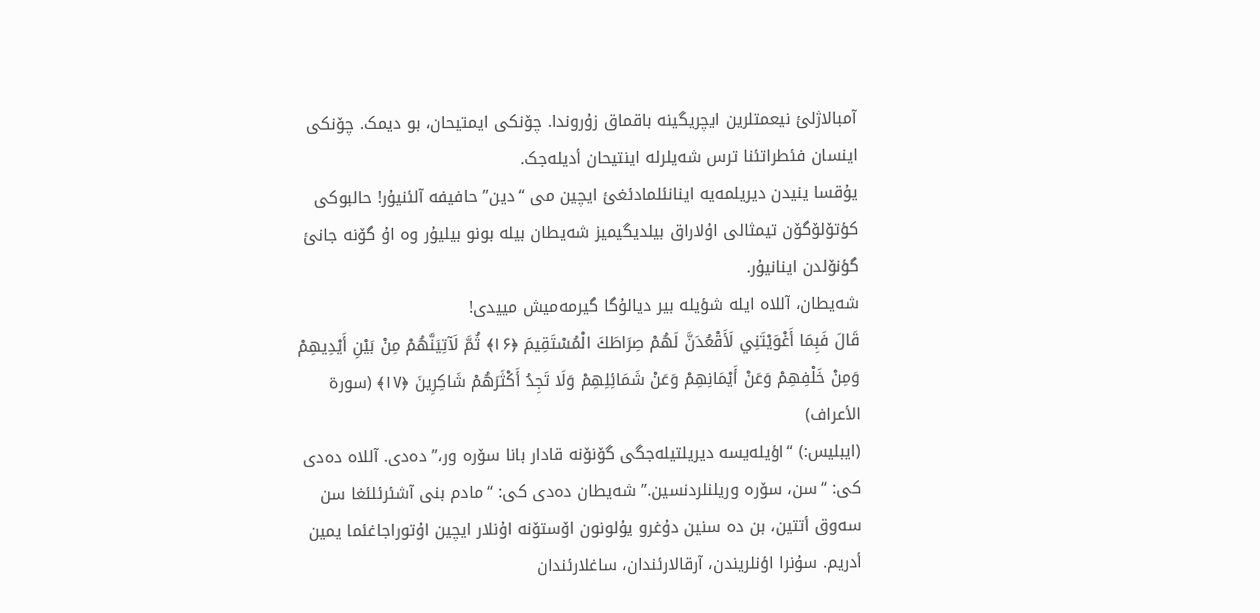آمبالاژلئ نیعمتلرین ایچریگینە باقماق زۇروندا. چۆنکی ایمتیحان، بو دیمک. چۆنکی اینسان فئطراتئنا ترس شەیلرلە اینتیحان أدیلەجک.
یۇقسا ینیدن دیریلمەیە اینانئلمادئغئ ایچین می “دین” حافیفە آلئنیۇر! حالبوکی کؤتۆلۆگۆن تیمثالی اۇلاراق بیلدیگیمیز شەیطان بیلە بونو بیلیۇر وە اۇ گۆنە جانئ گؤنۆلدن اینانیۇر.
شەیطان، آللاە ایلە شؤیلە بیر دیالۇگا گیرمەمیش مییدی!
قَالَ فَبِمَا أَغْوَيْتَنِي لَأَقْعُدَنَّ لَهُمْ صِرَاطَكَ الْمُسْتَقِيمَ ﴿۱۶﴾ ثُمَّ لَآتِيَنَّهُمْ مِنْ بَيْنِ أَيْدِيهِمْ وَمِنْ خَلْفِهِمْ وَعَنْ أَيْمَانِهِمْ وَعَنْ شَمَائِلِهِمْ وَلَا تَجِدُ أَكْثَرَهُمْ شَاكِرِينَ ﴿۱۷﴾ (سورة الأعراف)
(ایبلیس:) “اؤیلەیسە دیریلتیلەجگی گۆنۆنە قادار بانا سۆرە ور،” دەدی. آللاە دەدی کی: “سن، سۆرە وریلنلردنسین.” شەیطان دەدی کی: “مادم بنی آشئرئلئغا سن سەوق أتتین، بن دە سنین دۇغرو یۇلونون اۆستۆنە اۇنلار ایچین اۇتوراجاغئما یمین أدریم. سۇنرا اؤنلریندن، آرقالارئندان، ساغلارئندان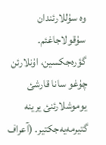وە سۇللارئندان سۇقولاجاغئم. گؤرەجکسین، اۇنلارئن چۇغو سانا قارشئ یوموشلارئنئ یرینە گتیرمەیەجکتیر. (آعراف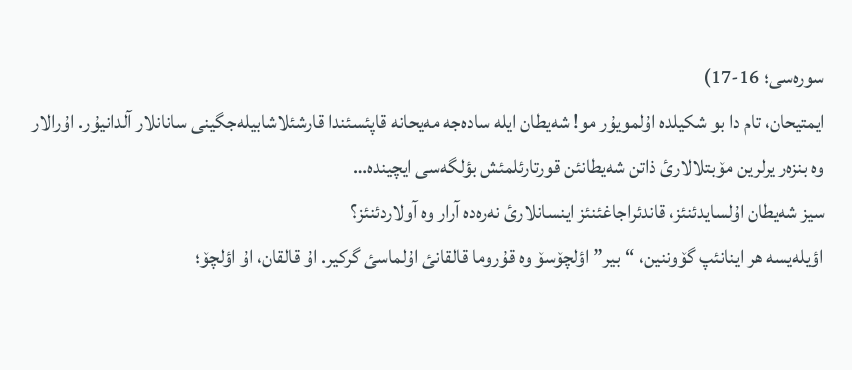سورەسی؛ 16-17)
ایمتیحان، تام دا بو شکیلدە اۇلمویۇر مو! شەیطان ایلە سادەجە مەیحانە قاپئسئندا قارشئلاشابیلەجگینی سانانلار آلدانیۇر. اۇرالار وە بنزەر یرلرین مۆبتلالارئ ذاتن شەیطانئن قورتارئلمئش بؤلگەسی ایچیندە…
سیز شەیطان اۇلسایدئنئز، قاندئراجاغئنئز اینسانلارئ نەرەدە آرار وە آولاردئنئز؟
اؤیلەیسە هر اینانئپ گۆوننین، “بیر” اؤلچۆسۆ وە قۇروما قالقانئ اۇلماسئ گرکیر. اۇ قالقان، اۇ اؤلچۆ؛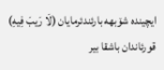ایچیندە شۆبهە بارئندئرمایان (لَا رَیبَ فِیەِ) قورئاندان باشقا بیر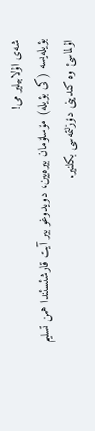شەی اۇلابیلیر می!
بؤیلەیسە (کی بؤیلە) مۆسلۆمان بیرەیین، دویدوغو بیر آیت قارشئسئندا همن تسلیم اۇلماسئ وە کندینی دۆزلتمەسی بکلنیر.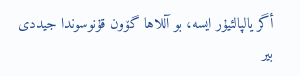أگر یالپالئیۇر ایسە، بو آللاها گۆون قۇنوسوندا جیددی بیر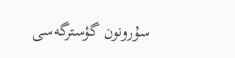سۇرونون گؤسترگەسی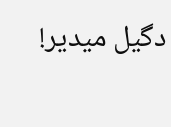دگیل میدیر!